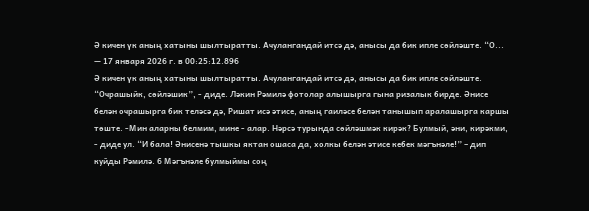Ә кичен үк аның хатыны шылтыратты. Ачулангандай итсә дә, анысы да бик ипле сөйләште. “О... — 17 января 2026 г. в 00:25:12.896
Ә кичен үк аның хатыны шылтыратты. Ачулангандай итсә дә, анысы да бик ипле сөйләште. “Очрашыйк, сөйләшик”, - диде. Ләкин Рәмилә фотолар алышырга гына ризалык бирде. Әнисе белән очрашырга бик теләсә дә, Ришат исә әтисе, аның гаиләсе белән танышып аралашырга каршы төште. -Мин аларны белмим, мине - алар. Нәрсә турында сөйләшмәк кирәк? Булмый, әни, кирәкми, - диде ул. “И бала! Әнисенә тышкы яктан ошаса да, холкы белән әтисе кебек мәгънәле!” – дип куйды Рәмилә. 6 Мәгънәле булмыймы соң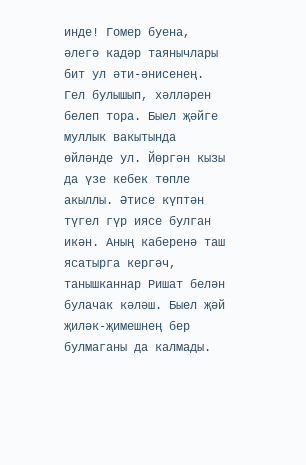инде! Гомер буена, әлегә кадәр таянычлары бит ул әти-әнисенең. Гел булышып, хәлләрен белеп тора. Быел җәйге муллык вакытында өйләнде ул. Йөргән кызы да үзе кебек төпле акыллы. Әтисе күптән түгел гүр иясе булган икән. Аның каберенә таш ясатырга кергәч, танышканнар Ришат белән булачак кәләш. Быел җәй җиләк-җимешнең бер булмаганы да калмады.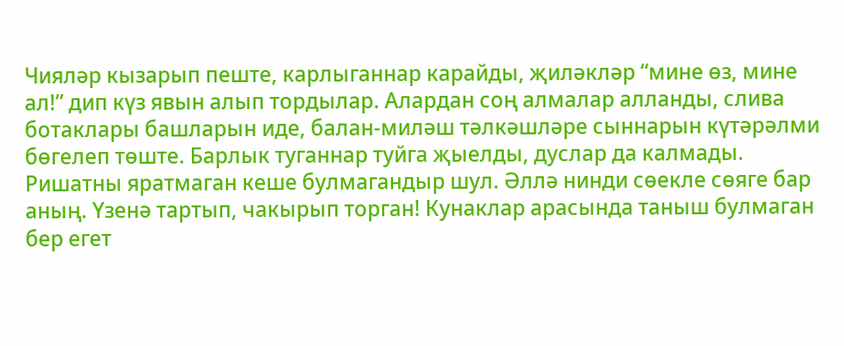Чияләр кызарып пеште, карлыганнар карайды, җиләкләр “мине өз, мине ал!” дип күз явын алып тордылар. Алардан соң алмалар алланды, слива ботаклары башларын иде, балан-миләш тәлкәшләре сыннарын күтәрәлми бөгелеп төште. Барлык туганнар туйга җыелды, дуслар да калмады. Ришатны яратмаган кеше булмагандыр шул. Әллә нинди сөекле сөяге бар аның. Үзенә тартып, чакырып торган! Кунаклар арасында таныш булмаган бер егет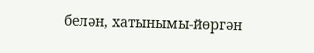белән, хатынымы-йөргән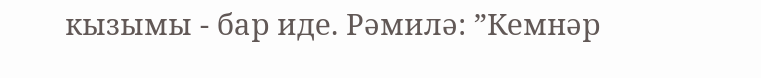кызымы - бар иде. Рәмилә: ”Кемнәр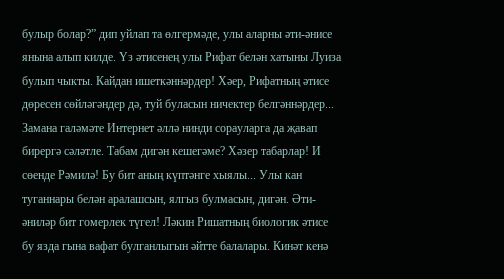булыр болар?” дип уйлап та өлгермәде, улы аларны әти-әнисе янына алып килде. Үз әтисенең улы Рифат белән хатыны Луиза булып чыкты. Кайдан ишеткәннәрдер! Хәер, Рифатның әтисе дөресен сөйләгәндер дә, туй буласын ничектер белгәннәрдер... Замана галәмәте Интернет әллә нинди сорауларга да җавап бирергә сәләтле. Табам дигән кешегәме? Хәзер табарлар! И сөенде Рәмилә! Бу бит аның күптәнге хыялы... Улы кан туганнары белән аралашсын, ялгыз булмасын, дигән. Әти-әниләр бит гомерлек түгел! Ләкин Ришатның биологик әтисе бу язда гына вафат булганлыгын әйтте балалары. Кинәт кенә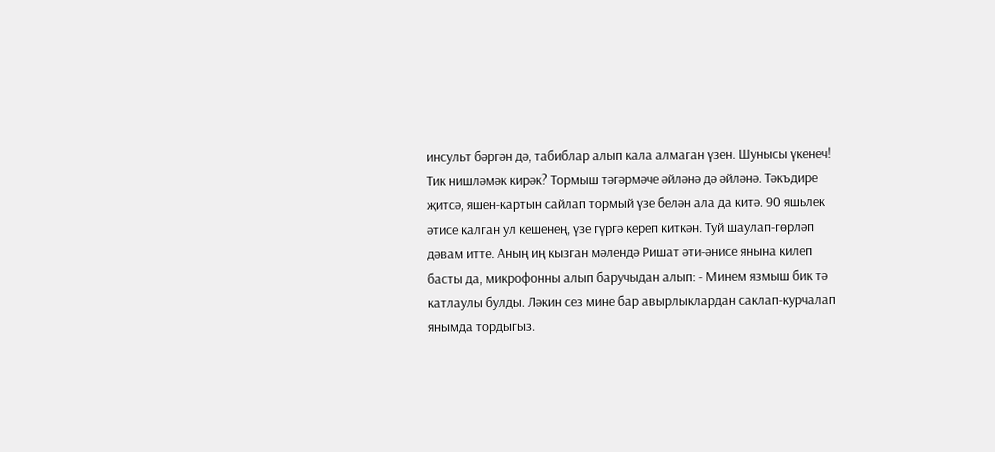инсульт бәргән дә, табиблар алып кала алмаган үзен. Шунысы үкенеч! Тик нишләмәк кирәк? Тормыш тәгәрмәче әйләнә дә әйләнә. Тәкъдире җитсә, яшен-картын сайлап тормый үзе белән ала да китә. 90 яшьлек әтисе калган ул кешенең, үзе гүргә кереп киткән. Туй шаулап-гөрләп дәвам итте. Аның иң кызган мәлендә Ришат әти-әнисе янына килеп басты да, микрофонны алып баручыдан алып: - Минем язмыш бик тә катлаулы булды. Ләкин сез мине бар авырлыклардан саклап-курчалап янымда тордыгыз.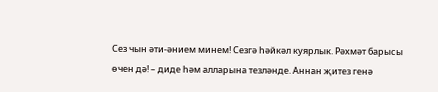Сез чын әти-әнием минем! Сезгә һәйкәл куярлык. Рәхмәт барысы өчен дә! – диде һәм алларына тезләнде. Аннан җитез генә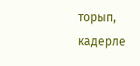торып, кадерле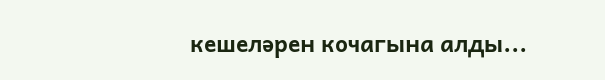кешеләрен кочагына алды...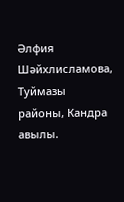Әлфия Шәйхлисламова, Туймазы районы, Кандра авылы.